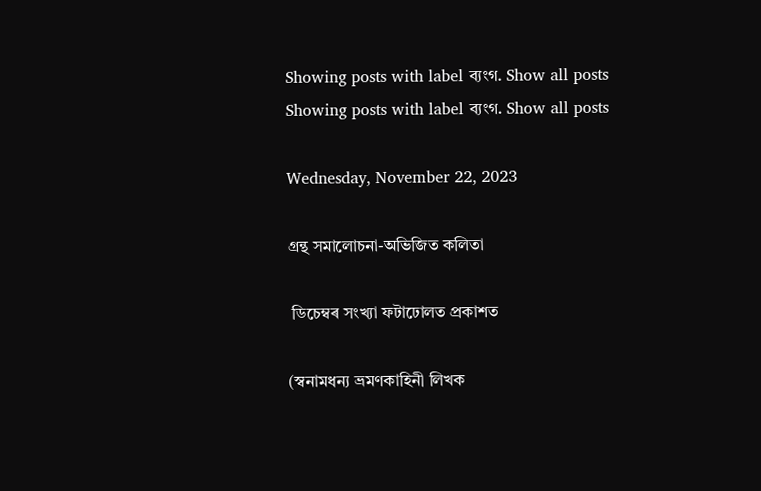Showing posts with label ব্যংগ. Show all posts
Showing posts with label ব্যংগ. Show all posts

Wednesday, November 22, 2023

গ্ৰন্থ সমালোচনা-অভিজিত কলিতা

 ডিচেম্বৰ সংখ্যা ফটাঢোলত প্ৰকাশত

(স্বনামধন্য ভ্ৰমণকাহিনী লিখক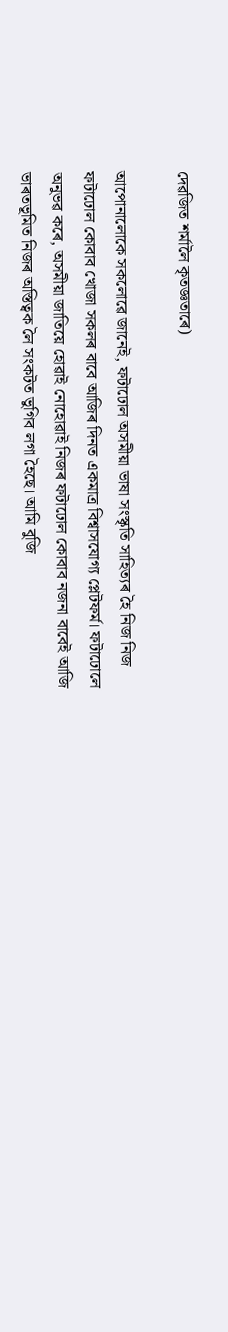দেৱজিত শৰ্মালৈ কৃতজ্ঞতাৰে)

আপোনালোকে সকলোৱে জানেই, ফটাঢোল অসমীয়া ভাষা সংস্কৃতি সাহিত্যৰ হৈ নিজ নিজ ফটাঢোল কোবাব খোজা সকলৰ বাবে আজিৰ দিনত একমাত্ৰ বিশ্বাসযোগ্য প্লেটফৰ্ম। ফটাঢোলে অনুভৱ কৰে, অসমীয়া জাতিয়ে হোৱাই নোহোৱাই নিজৰ ফটাঢোল কোবাব নজনা বাবেই আজি ভাৰতভূমিত নিজৰ অস্তিত্বক লৈ সংকটত ভুগিব লগা হৈছে। আমি বুজি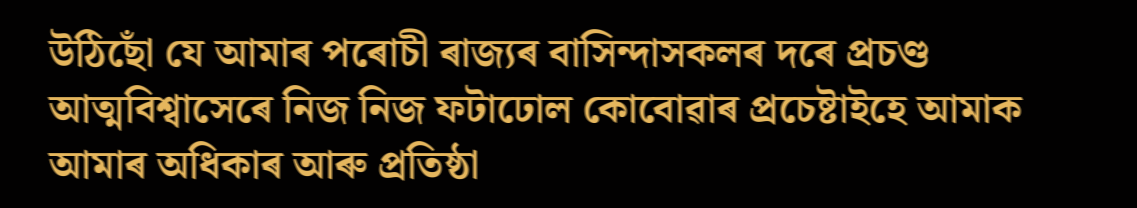উঠিছোঁ যে আমাৰ পৰোচী ৰাজ্যৰ বাসিন্দাসকলৰ দৰে প্ৰচণ্ড আত্মবিশ্বাসেৰে নিজ নিজ ফটাঢোল কোবোৱাৰ প্ৰচেষ্টাইহে আমাক আমাৰ অধিকাৰ আৰু প্ৰতিষ্ঠা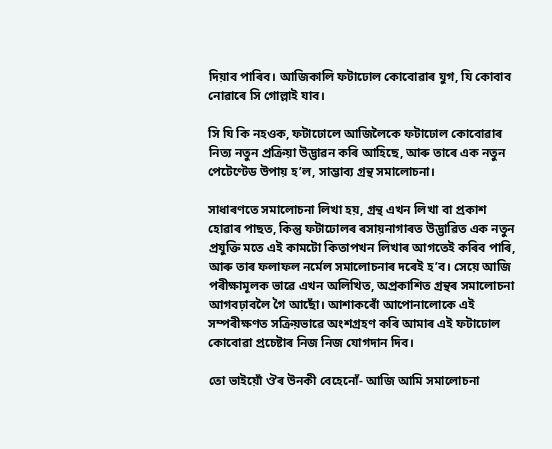দিয়াব পাৰিব। আজিকালি ফটাঢোল কোবোৱাৰ যুগ, যি কোবাব নোৱাৰে সি গোল্লাই যাব।

সি যি কি নহওক, ফটাঢোলে আজিলৈকে ফটাঢোল কোবোৱাৰ নিত্য নতুন প্ৰক্ৰিয়া উদ্ভাৱন কৰি আহিছে, আৰু তাৰে এক নতুন পেটেণ্টেড উপায় হ’ল, সাম্ভাব্য গ্ৰন্থ সমালোচনা।

সাধাৰণতে সমালোচনা লিখা হয়, গ্ৰন্থ এখন লিখা বা প্ৰকাশ হোৱাৰ পাছত, কিন্তু ফটাঢোলৰ ৰসায়নাগাৰত উদ্ভাৱিত এক নতুন প্ৰযুক্তি মতে এই কামটো কিতাপখন লিখাৰ আগতেই কৰিব পাৰি, আৰু তাৰ ফলাফল নৰ্মেল সমালোচনাৰ দৰেই হ’ব। সেয়ে আজি পৰীক্ষামূলক ভাৱে এখন অলিখিত, অপ্ৰকাশিত গ্ৰন্থৰ সমালোচনা আগবঢ়াবলৈ গৈ আছোঁ। আশাকৰোঁ আপোনালোকে এই সম্পৰীক্ষণত সক্ৰিয়ভাৱে অংশগ্ৰহণ কৰি আমাৰ এই ফটাঢোল কোবোৱা প্ৰচেষ্টাৰ নিজ নিজ যোগদান দিব।

তো ভাইয়োঁ ঔৰ উনকী বেহেনোঁ‌- আজি আমি সমালোচনা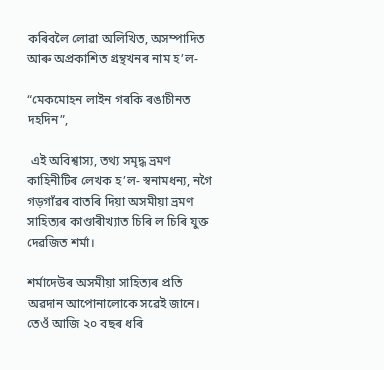কৰিবলৈ লোৱা অলিখিত, অসম্পাদিত আৰু অপ্ৰকাশিত গ্ৰন্থখনৰ নাম হ’ল-

“মেকমোহন লাইন গৰকি ৰঙাচীনত দহদিন”,

 এই অবিশ্বাস্য, তথ্য সমৃদ্ধ ভ্ৰমণ কাহিনীটিৰ লেখক হ’ল- স্বনামধন্য, নগৈ গড়গাঁ‌ৱৰ বাতৰি দিয়া অসমীয়া ভ্ৰমণ সাহিত্যৰ কাণ্ডাৰীখ্যাত চিৰি ল চিৰি যুক্ত দেৱজিত শৰ্মা।

শৰ্মাদেউৰ অসমীয়া সাহিত্যৰ প্ৰতি অৱদান আপোনালোকে সৱেই জানে। তেওঁ‌ আজি ২০ বছৰ ধৰি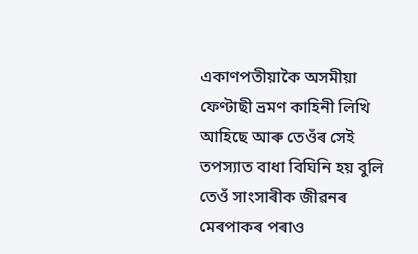একাণপতীয়াকৈ অসমীয়া ফেণ্টাছী ভ্ৰমণ কাহিনী লিখি আহিছে আৰু তেওঁৰ সেই তপস্যাত বাধা বিঘিনি হয় বুলি তেওঁ‌ সাংসাৰীক জীৱনৰ মেৰপাকৰ পৰাও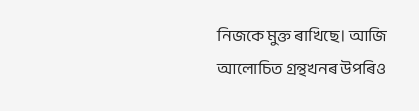নিজকে মুক্ত ৰাখিছে। আজি আলোচিত গ্ৰন্থখনৰ উপৰিও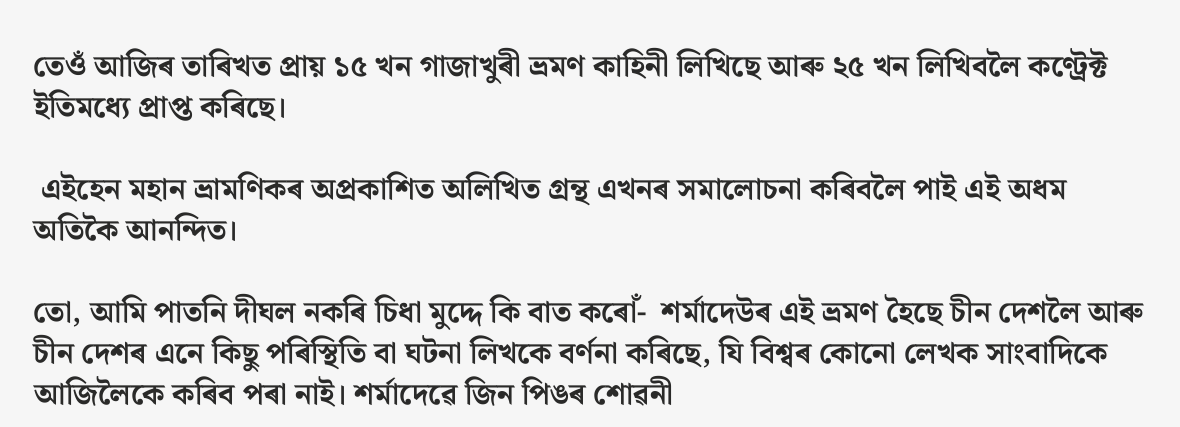তেওঁ‌ আজিৰ তাৰিখত প্ৰায় ১৫ খন গাজাখুৰী ভ্ৰমণ কাহিনী লিখিছে আৰু ২৫ খন লিখিবলৈ কণ্ট্ৰেক্ট ইতিমধ্যে প্ৰাপ্ত কৰিছে।

 এইহেন মহান ভ্ৰামণিকৰ অপ্ৰকাশিত অলিখিত গ্ৰন্থ এখনৰ সমালোচনা কৰিবলৈ পাই এই অধম অতিকৈ আনন্দিত।

তো, আমি পাতনি দীঘল নকৰি চিধা মুদ্দে কি বাত কৰোঁ‌-  শৰ্মাদেউৰ এই ভ্ৰমণ হৈছে চীন দেশলৈ আৰু চীন দেশৰ এনে কিছু পৰিস্থিতি বা ঘটনা লিখকে বৰ্ণনা কৰিছে, যি বিশ্বৰ কোনো লেখক সাংবাদিকে আজিলৈকে কৰিব পৰা নাই। শৰ্মাদেৱে জিন পিঙৰ শোৱনী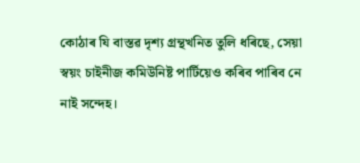কোঠাৰ যি বাস্তৱ দৃশ্য গ্ৰন্থখনিত তুলি ধৰিছে, সেয়া স্বয়ং চাইনীজ কমিউনিষ্ট পাৰ্টিয়েও কৰিব পাৰিব নে নাই সন্দেহ।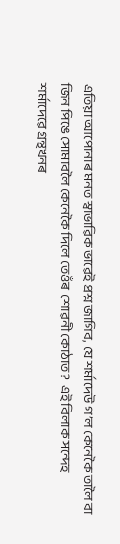এতিয়া আপোনাৰ মনত স্বাভাৱিক ভাৱেই প্ৰশ্ন জাগিব, যে শৰ্মাদেউ গ’ল কেনেকৈ তালৈ বা জিন পিঙে সোমাবলৈ কেনেকৈ দিলে তেওঁ‌ৰ  শোৱনী কোঠাত?  এই বিলাক সন্দেহ শৰ্মাদেৱে গ্ৰন্থখনৰ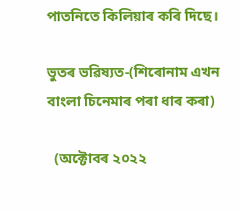পাতনিতে কিলিয়াৰ কৰি দিছে।

ভুতৰ ভৱিষ্যত-(শিৰোনাম এখন বাংলা চিনেমাৰ পৰা ধাৰ কৰা)

  (অক্টোবৰ ২০২২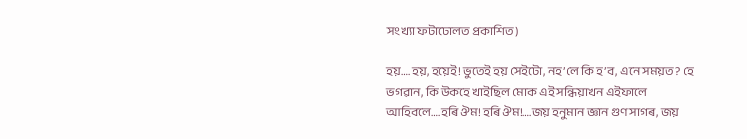সংখ্যা ফটাঢোলত প্ৰকাশিত)

হয়…. হয়, হয়েই! ভুতেই হয় সেইটো, নহ’লে কি হ’ব, এনে সময়ত? হে ভগৱান, কি উকহে খাইছিল মোক এই সন্ধিয়াখন এইফালে আহিবলে….হৰি ঔম! হৰি ঔম!….জয় হনুমান জ্ঞান গুণ সাগৰ, জয়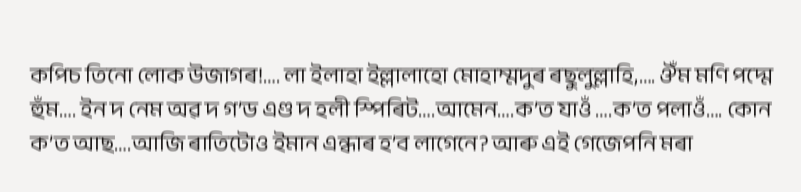কপিচ তিনো লোক উজাগৰ!…. লা ইলাহা ইল্লালাহো মোহাম্মদুৰ ৰছুলুল্লাহি,…. ঔঁম মণি পদ্মে হুঁম…. ইন দ নেম অৱ দ গ’ড এণ্ড দ হলী স্পিৰিট….আমেন….ক’ত যাওঁ ….ক’ত পলাওঁ…. কোন ক’ত আছ….আজি ৰাতিটোও ইমান এন্ধাৰ হ’ব লাগেনে? আৰু এই গেজেপনি মৰা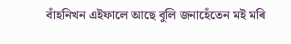বাঁহনিখন এইফালে আছে বুলি জনাহেঁতেন মই মৰি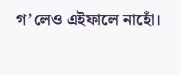গ’লেও এইফালে নাহোঁ।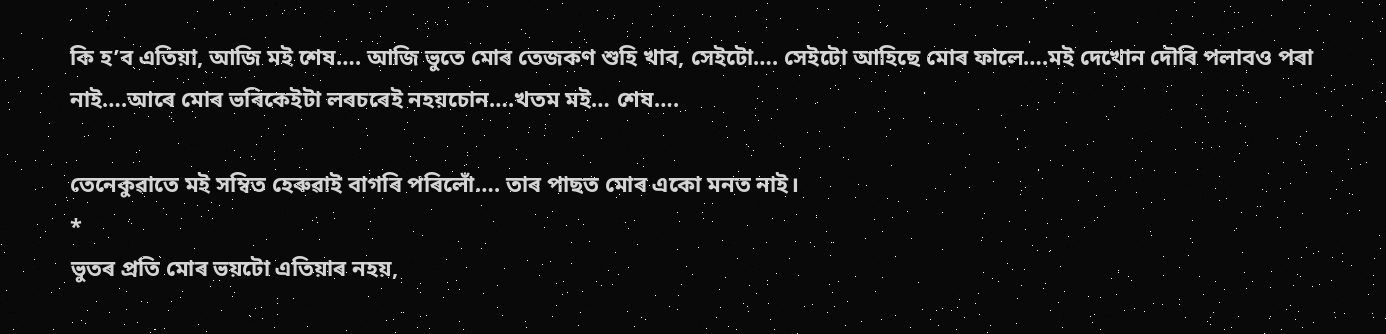কি হ’ব এতিয়া, আজি মই ‍শেষ…. আজি ভুতে মোৰ তেজকণ শুহি খাব, সেইটো…. সেইটো আহিছে মোৰ ফালে….মই দেখোন দৌৰি পলাবও পৰা নাই….আৰে মোৰ ভৰিকেইটা লৰচৰেই নহয়চোন….খতম মই… শেষ….

তেনেকুৱাতে মই সম্বিত হেৰুৱাই বাগৰি পৰিলোঁ…. তাৰ পাছত মোৰ একো মনত নাই।
*
ভুতৰ প্ৰতি মোৰ ভয়টো এতিয়াৰ নহয়,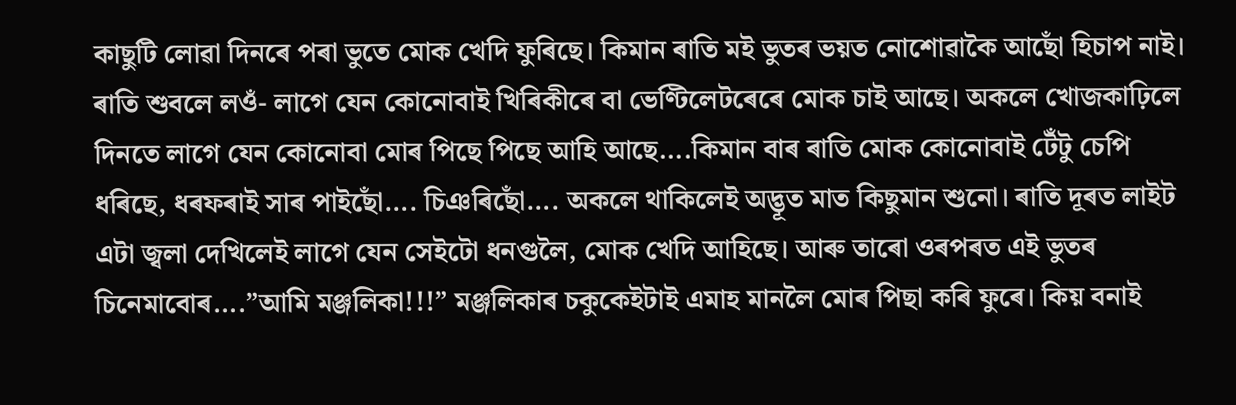কাছুটি লোৱা দিনৰে পৰা ভুতে মোক খেদি ফুৰিছে। কিমান ৰাতি মই ভুতৰ ভয়ত নোশোৱাকৈ আছোঁ হিচাপ নাই। ৰাতি শুবলে লওঁ- লাগে যেন কোনোবাই খিৰিকীৰে বা ভেণ্টিলেটৰেৰে মোক চাই আছে। অকলে খোজকাঢ়িলে দিনতে লাগে যেন কোনোবা মোৰ পিছে পিছে আহি আছে….কিমান বাৰ ৰাতি মোক কোনোবাই টেঁটু চেপি ধৰিছে, ধৰফৰাই সাৰ পাইছোঁ…. চিঞৰিছোঁ…. অকলে থাকিলেই অদ্ভূত মাত কিছুমান শুনো। ৰাতি দূৰত লাইট এটা জ্বলা দেখিলেই লাগে যেন সেইটো ধনগুলৈ, মোক খেদি আহিছে। আৰু তাৰো ওৰপৰত এই ভুতৰ চিনেমাবোৰ….”আমি মঞ্জলিকা!!!” মঞ্জলিকাৰ চকুকেইটাই এমাহ মানলৈ মোৰ পিছা কৰি ফুৰে। কিয় বনাই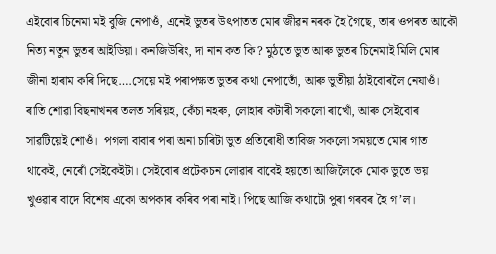এইবোৰ চিনেমা মই বুজি নেপাওঁ, এনেই ভুতৰ উৎপাতত মোৰ জীৱন নৰক হৈ গৈছে, তাৰ ওপৰত আকৌ নিত্য নতুন ভুতৰ আইডিয়া। কনজিউৰিং, দা নান কত কি? মুঠতে ভুত আৰু ভুতৰ চিনেমাই মিলি মোৰ জীনা হাৰাম কৰি দিছে….সেয়ে মই পৰাপ‍‍ক্ষত ভুতৰ কথা নেপাতোঁ, আৰু ভুতীয়া ঠাইবোৰলৈ নে‍যাওঁ। ৰাতি শোৱা বিছনাখনৰ তলত সৰিয়হ, কেঁচা নহৰু, লোহাৰ কটাৰী সকলো ৰাখোঁ, আৰু সেইবোৰ সাৱটিয়েই শোওঁ।  পগলা বাবাৰ পৰা অনা চাৰিটা ভুত প্ৰতিৰোধী তাবিজ সকলো সময়তে মোৰ গাত থাকেই, নেৰোঁ সেইকেইটা। সেইবোৰ প্ৰটেকচন লোৱাৰ বাবেই হয়তো আজিলৈকে মোক ভুতে ভয় খুওৱাৰ বাদে বিশেষ একো অপকাৰ কৰিব পৰা নাই। পিছে আজি কথাটো পুৰা গৰবৰ হৈ গ’ল।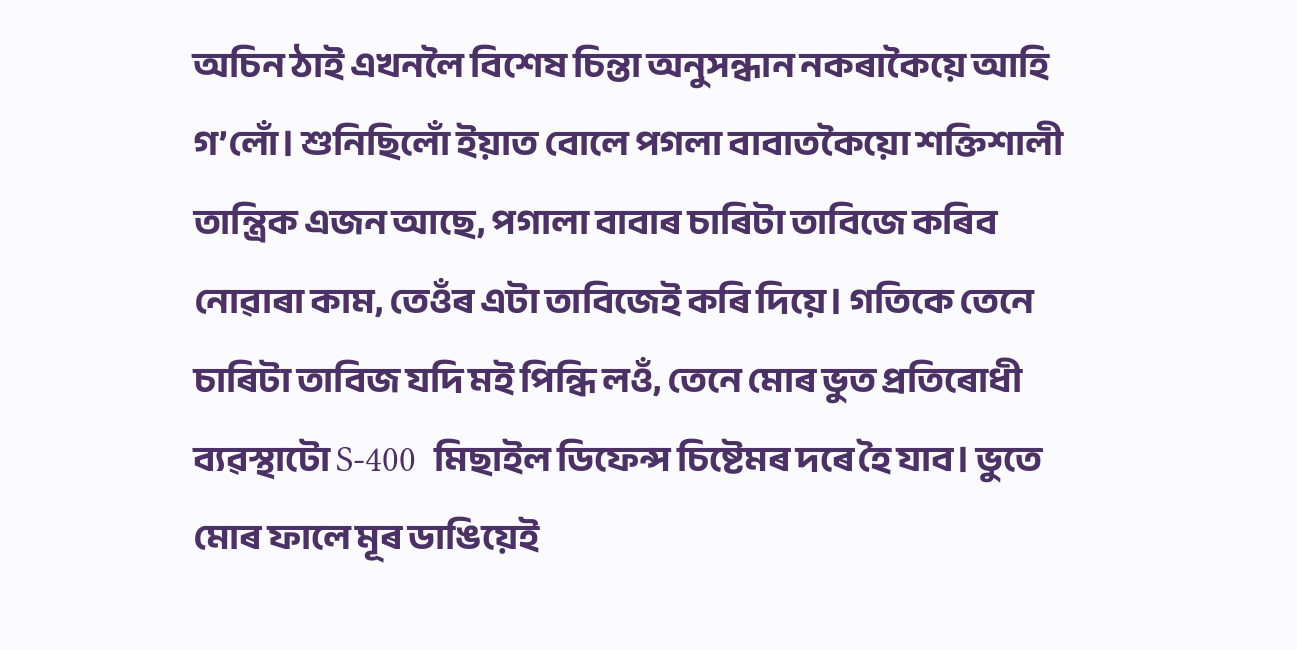অচিন ঠাই এখনলৈ বিশেষ চিন্তা অনুসন্ধান নকৰাকৈয়ে আহি গ’লোঁ। শুনিছিলোঁ ইয়াত বোলে পগলা বাবাতকৈয়ো শক্তিশালী তান্ত্ৰিক এজন আছে, পগালা বাবাৰ চাৰিটা তাবিজে কৰিব নোৱাৰা কাম, তেওঁৰ এটা তাবিজেই কৰি দিয়ে। গতিকে তেনে চাৰিটা তাবিজ যদি মই পিন্ধি লওঁ, তেনে মোৰ ভুত প্ৰতিৰোধী ব্যৱস্থাটো S-400  মি‍ছাইল ডিফেন্স চিষ্টেমৰ দৰে হৈ যাব। ভুতে মোৰ ফালে মূৰ ডাঙিয়েই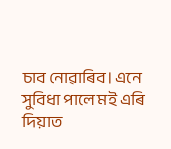চাব নোৱাৰিব। এনে সুবিধা পালে মই এৰি দিয়াত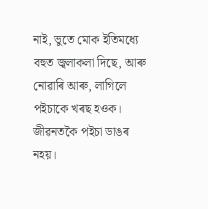নাই, ভুতে মোক ইতিমধ্যে বহুত জ্বলাকলা দিছে, আৰু নোৱাৰি আৰু, লাগিলে পইচাকে খৰছ হওক। জীৱনতকৈ পইচা ডাঙৰ নহয়।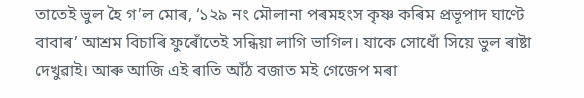তাতেই ভুল হৈ গ’ল মোৰ, ‘১২৯ নং মৌলানা পৰমহংস কৃষ্ণ কৰিম প্ৰভূপাদ ঘাণ্টে বাবাৰ’ আশ্ৰম বিচাৰি ফুৰোঁতেই সন্ধিয়া লাগি ভাগিল। যাকে সোধোঁ সিয়ে ভুল ৰাষ্টা দেখুৱাই। আৰু আজি এই ৰাতি আঁঠ বজাত মই গেজেপ মৰা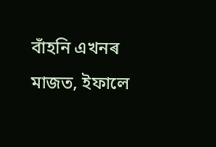বাঁহনি এখনৰ মাজত, ইফালে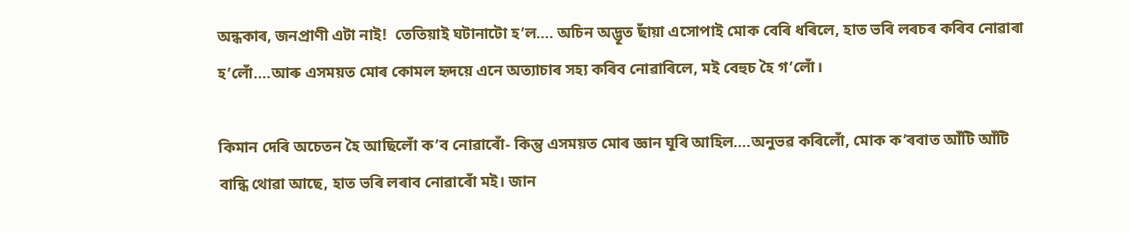অন্ধকাৰ, জনপ্ৰাণী এটা নাই!  তেতিয়াই ঘটানাটো হ’ল…. অচিন অদ্ভূত ছাঁয়া এসোপাই মোক বেৰি ধৰিলে, হাত ভৰি লৰচৰ কৰিব নোৱাৰা হ’লোঁ….আৰু এসময়ত মোৰ কোমল হৃদয়ে এনে অত্যাচাৰ সহ্য কৰিব নোৱাৰিলে, মই বেহুচ হৈ গ’লোঁ।

কিমান দেৰি অচেতন হৈ আছিলোঁ ক’ব নোৱাৰোঁ- কিন্তু এসময়ত মোৰ জ্ঞান ঘূৰি আহিল….অনুভৱ কৰিলোঁ, মোক ক’ৰবাত আঁটি আঁটি বান্ধি থোৱা আছে, হাত ভৰি লৰাব নোৱাৰোঁ মই। জান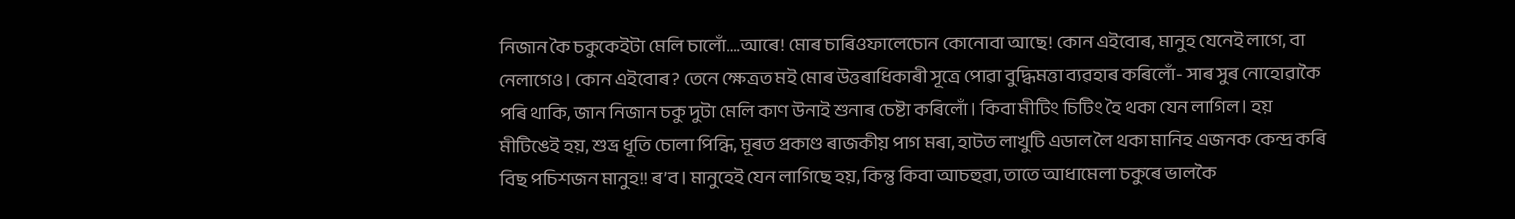নিজান কৈ চকুকেইটা মেলি চালোঁ….আৰে! মোৰ চাৰিওফালেচোন কোনোবা আছে! কোন এইবোৰ, মানুহ যেনেই লাগে, বা নেলাগেও। কোন এইবোৰ? তেনে ক্ষেত্ৰত মই মোৰ উত্তৰাধিকাৰী সূত্ৰে পোৱা বুদ্ধিমত্তা ব্যৱহাৰ কৰিলোঁ- সাৰ সুৰ নোহোৱাকৈ পৰি থাকি, জান নিজান চকু দুটা মেলি কাণ উনাই শুনাৰ চেষ্টা কৰিলোঁ। কিবা মীটিং চিটিং হৈ থকা যেন লাগিল। হয় মীটিঙেই হয়, শুভ্ৰ ধূতি চোলা পিন্ধি, মূৰত প্ৰকাণ্ড ৰাজকীয় পাগ মৰা, হাটত লাখুটি এডাল লৈ থকা মানিহ এজনক কেন্দ্ৰ কৰি বিছ পচিশজন মানুহ!! ৰ’ব। মানুহেই যেন লাগিছে হয়, কিন্তু কিবা আচহুৱা, তাতে আধামেলা চকুৰে ভালকৈ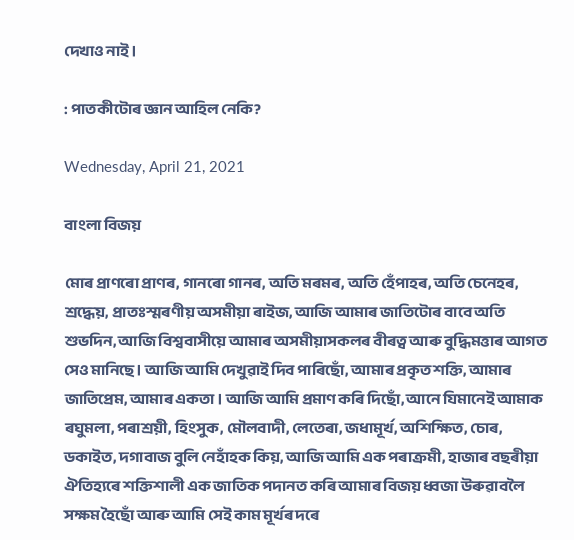দেখাও নাই।

: পাতকীটোৰ জ্ঞান আহিল নেকি?

Wednesday, April 21, 2021

বাংলা বিজয়

মোৰ প্ৰাণৰো প্ৰাণৰ, গানৰো গানৰ, অতি মৰমৰ, অতি হেঁপাহৰ, অতি চেনেহৰ, শ্ৰদ্ধেয়, প্ৰাতঃস্মৰণীয় অসমীয়া ৰাইজ, আজি আমাৰ জাতিটোৰ বাবে অতি শুভদিন, আজি বিশ্ববাসীয়ে আমাৰ অসমীয়াসকলৰ বীৰত্ব আৰু বুদ্ধিমত্তাৰ আগত সেও মানিছে। আজি আমি দেখুৱাই দিব পাৰিছোঁ, আমাৰ প্ৰকৃত শক্তি, আমাৰ জাতিপ্ৰেম, আমাৰ একতা। আজি আমি প্ৰমাণ কৰি দিছোঁ, আনে যিমানেই আমাক ৰঘুমলা, পৰাশ্ৰয়ী, হিংসুক, মৌলবাদী, লেতেৰা, জধামূৰ্খ, অশিক্ষিত, চোৰ, ডকাইত, দগাবাজ বুলি নেহাঁহক কিয়, আজি আমি এক পৰাক্ৰমী, হাজাৰ বছৰীয়া ঐতিহ্যৰে শক্তিশালী এক জাতিক পদানত কৰি আমাৰ বিজয় ধ্বজা উৰুৱাবলৈ সক্ষম হৈছোঁ আৰু আমি সেই কাম মূৰ্খৰ দৰে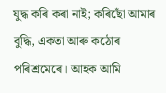যুদ্ধ কৰি কৰা নাই; কৰিছোঁ আমাৰ বুদ্ধি, একতা আৰু কঠোৰ পৰিশ্ৰমেৰে। আহক আমি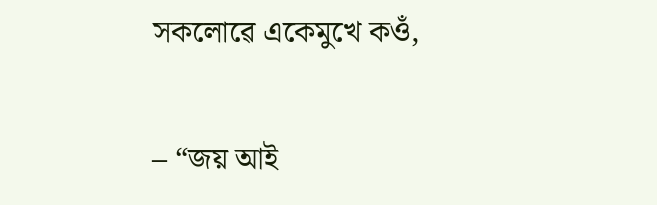সকলোৱে একেমুখে কওঁ,

– “জয় আই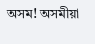অসম! অসমীয়া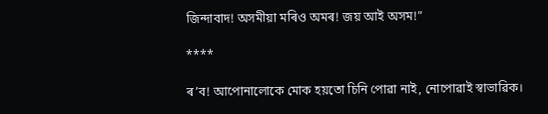জিন্দাবাদ! অসমীয়া মৰিও অমৰ! জয় আই অসম!”

****

ৰ’ব! আপোনালোকে মোক হয়তো চিনি পোৱা নাই, নোপোৱাই স্বাভাৱিক।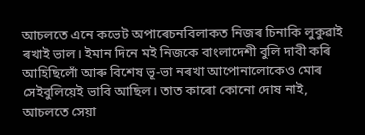আচলতে এনে কভেট অপাৰেচনবিলাকত নিজৰ চিনাকি লুকুৱাই ৰখাই ভাল। ইমান দিনে মই নিজকে বাংলাদেশী বুলি দাবী কৰি আহিছিলোঁ আৰু বিশেষ ভূ-ভা নৰখা আপোনালোকেও মোৰ সেইবুলিয়েই ভাবি আছিল। তাত কাৰো কোনো দোষ নাই, আচলতে সেয়া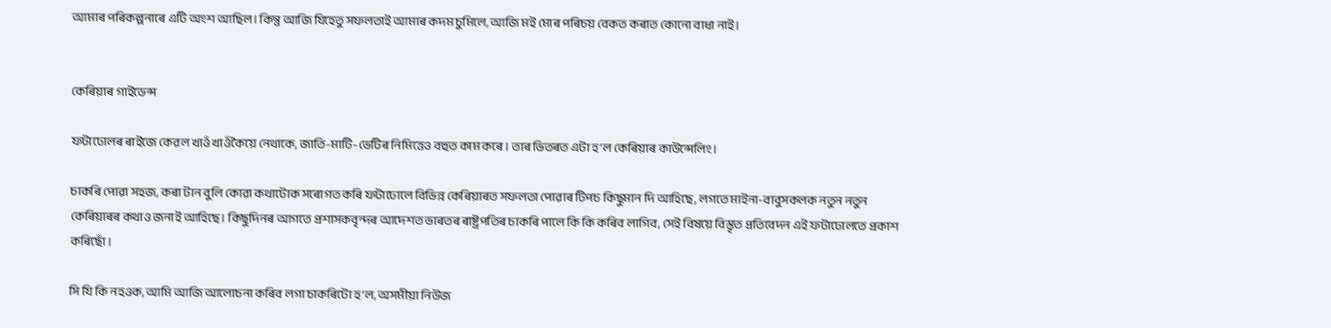আমাৰ পৰিকল্পনাৰে এটি অংশ আছিল। কিন্তু আজি যিহেতু সফলতাই আমাৰ কদম চুমিলে, আজি মই মোৰ পৰিচয় বেকত কৰাত কোনো বাধা নাই।


কেৰিয়াৰ গাইডেন্স

ফটাঢোলৰ ৰাইজে কেৱল খাওঁ খাওঁকৈয়ে নেথাকে, জাতি-মাটি-ভেটিৰ নিমিত্তেও বহুত কাম কৰে। তাৰ ভিতৰত এটা হ’ল কেৰিয়াৰ কাউন্সেলিং।

চাকৰি পোৱা সহজ, কৰা টান বুলি কোৱা কথাটোক সৰোগত কৰি ফটাঢোলে বিভিন্ন কেৰিয়াৰত সফলতা পোৱাৰ টিপচ কিছুমান দি আহিছে, লগতে মাইনা-বাবুসকলক নতুন নতুন কেৰিয়াৰৰ কথাও জনাই আহিছে। কিছুদিনৰ আগতে প্ৰশাসকবৃন্দৰ আদেশত ভাৰতৰ ৰাষ্ট্ৰপতিৰ চাকৰি পালে কি কি কৰিব লাগিব, সেই বিষয়ে বিস্তৃত প্ৰতিবেদন এই ফটাঢোলতে প্ৰকাশ কৰিছোঁ।

সি যি কি নহওক, আমি আজি আলোচনা কৰিব লগা চাকৰিটো হ’ল, অসমীয়া নিউজ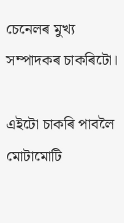চেনেলৰ মুখ্য সম্পাদকৰ চাকৰিটো।

এইটো চাকৰি পাবলৈ মোটামোটি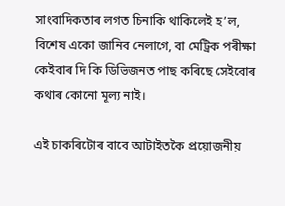সাংবাদিকতাৰ লগত চিনাকি থাকিলেই হ’ল, বিশেষ একো জানিব নেলাগে, বা মেট্ৰিক পৰীক্ষা কেইবাৰ দি কি ডিভিজনত পাছ কৰিছে সেইবোৰ কথাৰ কোনো মূল্য নাই।

এই চাকৰিটোৰ বাবে আটাইতকৈ প্ৰয়োজনীয়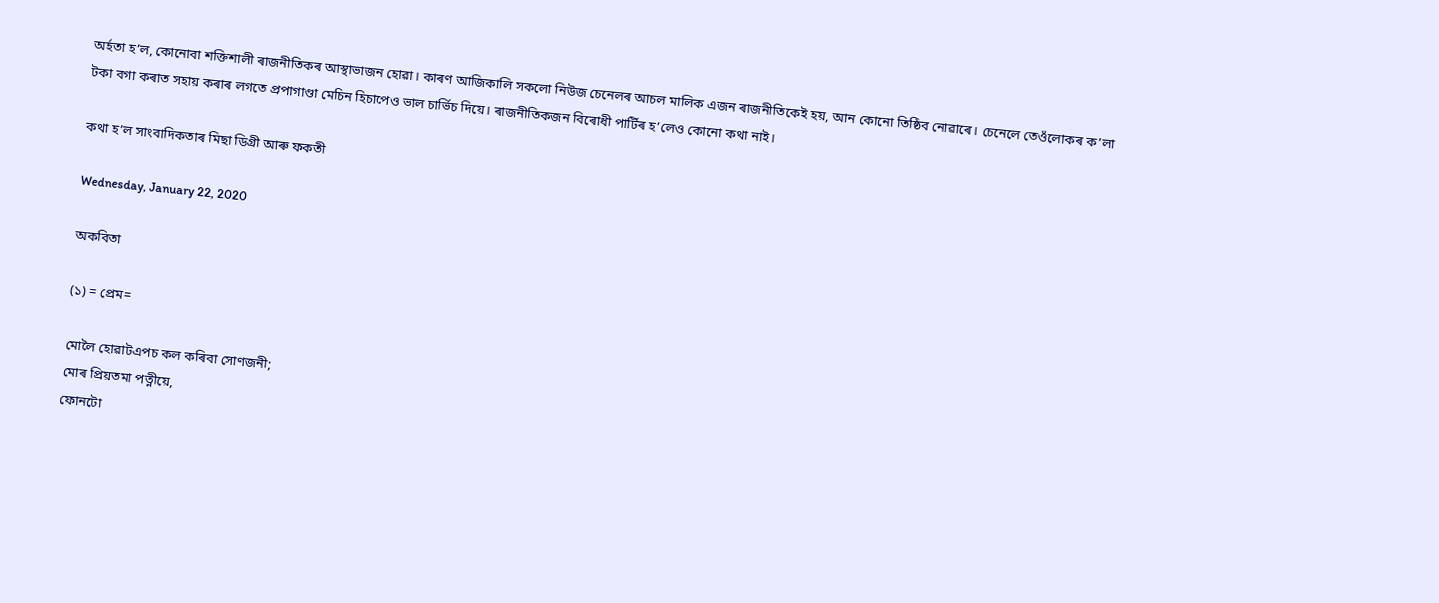অৰ্হতা হ’ল, কোনোবা শক্তিশালী ৰাজনীতিকৰ আস্থাভাজন হোৱা। কাৰণ আজিকালি সকলো নিউজ চেনেলৰ আচল মালিক এজন ৰাজনীতিকেই হয়, আন কোনো তিষ্ঠিব নোৱাৰে। চেনেলে তেওঁলোকৰ ক’লা টকা বগা কৰাত সহায় কৰাৰ লগতে প্ৰপাগাণ্ডা মেচিন হিচাপেও ভাল চাৰ্ভিচ দিয়ে। ৰাজনীতিকজন বিৰোধী পাৰ্টিৰ হ’লেও কোনো কথা নাই।

কথা হ’ল সাংবাদিকতাৰ মিছা ডিগ্ৰী আৰু ফকতী

Wednesday, January 22, 2020

অকবিতা

(১) = প্ৰেম=

মোলৈ হোৱাটএপচ কল কৰিবা সোণজনী;
মোৰ প্ৰিয়তমা পত্নীয়ে,
ফোনটো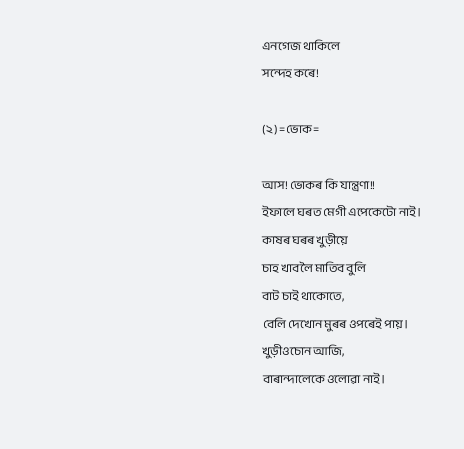এনগেজ থাকিলে
সন্দেহ কৰে!

(২) =ভোক=

আস! ভোকৰ কি যান্ত্ৰণা!!
ইফালে ঘৰত মেগী এপেকেটো নাই।
কাষৰ ঘৰৰ খুড়ীয়ে
চাহ খাবলৈ মাতিব বুলি
বাট চাই থাকোতে,
বেলি দেখোন মুৰৰ ওপৰেই পায়।
খুড়ীওচোন আজি,
বাৰান্দালেকে ওলোৱা নাই।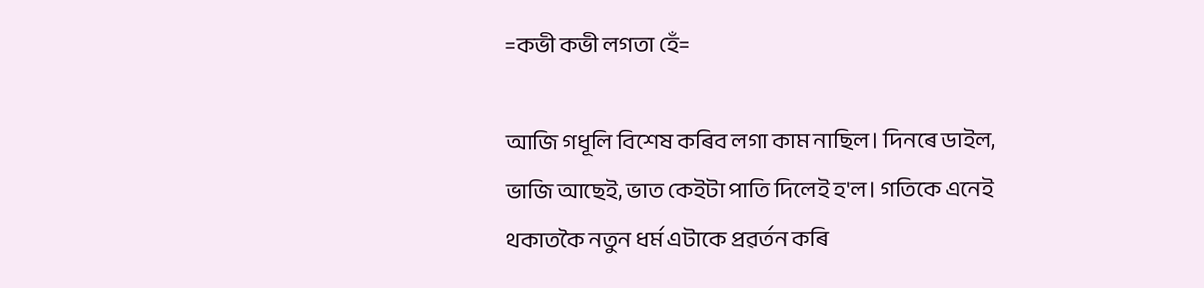=কভী কভী লগতা হেঁ=

আজি গধূলি বিশেষ কৰিব লগা কাম নাছিল। দিনৰে ডাইল, ভাজি আছেই, ভাত কেইটা পাতি দিলেই হ'ল। গতিকে এনেই থকাতকৈ নতুন ধৰ্ম এটাকে প্ৰৱৰ্তন কৰি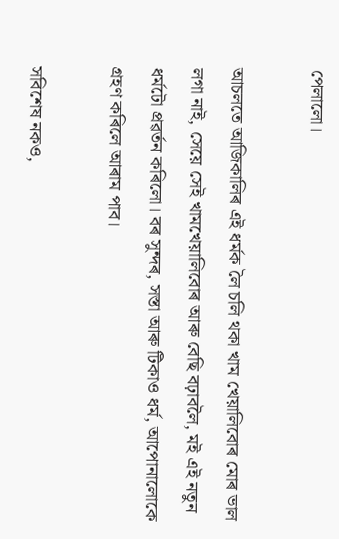পেলালো।

আচলতে আজিকালিৰ এই ধৰ্মক লৈ চলি থকা খাম খেয়ালিবোৰ মোৰ ভাল লগা নাই, সেয়ে সেই খামখেয়ালিবোৰ আৰু বেছি বঢ়াবলৈ, মই এই নতুন ধৰ্মটো প্ৰৱৰ্তন কৰিলো। বৰ সুন্দৰ, সস্তা আৰু টিকাও ধৰ্ম, আপোনালোকে গ্ৰহণ কৰিলে আৰাম পাব।

সবিশেষ নকও,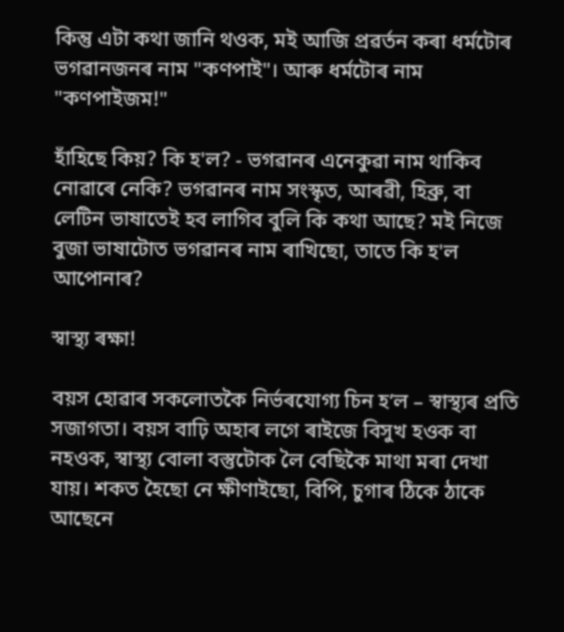কিন্তু এটা কথা জানি থওক, মই আজি প্ৰৱৰ্তন কৰা ধৰ্মটোৰ ভগৱানজনৰ নাম "কণপাই"। আৰু ধৰ্মটোৰ নাম "কণপাইজম!"

হাঁহিছে কিয়? কি হ'ল? - ভগৱানৰ এনেকুৱা নাম থাকিব নোৱাৰে নেকি? ভগৱানৰ নাম সংস্কৃত, আৰৱী, হিব্ৰু, বা লেটিন ভাষাতেই হব লাগিব বুলি কি কথা আছে? মই নিজে বুজা ভাষাটোত ভগৱানৰ নাম ৰাখিছো, তাতে কি হ'ল আপোনাৰ?

স্বাস্থ্য ৰক্ষা!

বয়স হোৱাৰ সকলোতকৈ নিৰ্ভৰযোগ্য চিন হ’ল – স্বাস্থ্যৰ প্ৰতি সজাগতা। বয়স বাঢ়ি অহাৰ লগে ৰাইজে বিসুখ হওক বা নহওক, স্বাস্থ্য বোলা বস্তুটোক লৈ বেছিকৈ মাথা মৰা দেখা যায়। শকত হৈছো নে ক্ষীণাইছো, বিপি, চুগাৰ ঠিকে ঠাকে আছেনে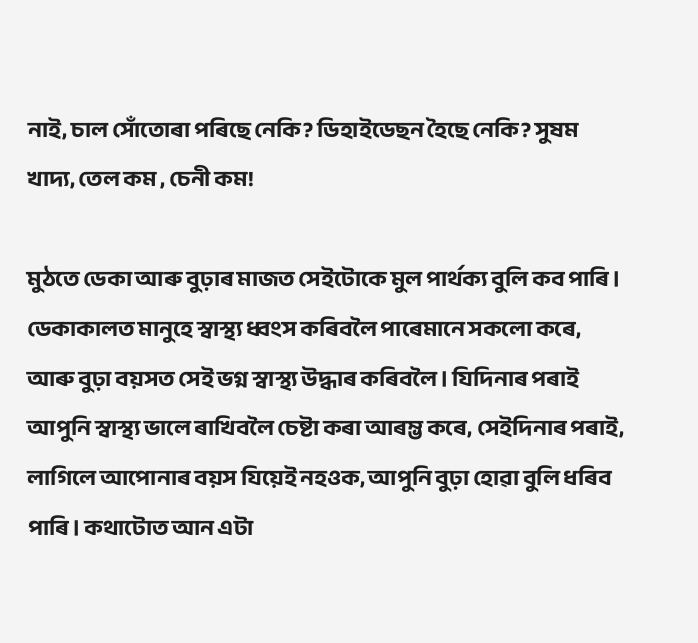নাই, চাল সোঁতোৰা পৰিছে নেকি? ডিহাইডেছন হৈছে নেকি? সুষম খাদ্য, তেল কম , চেনী কম!

মুঠতে ডেকা আৰু বুঢ়াৰ মাজত সেইটোকে মুল পাৰ্থক্য বুলি কব পাৰি। ডেকাকালত মানুহে স্বাস্থ্য ধ্বংস কৰিবলৈ পাৰেমানে সকলো কৰে, আৰু বুঢ়া বয়সত সেই ভগ্ন স্বাস্থ্য উদ্ধাৰ কৰিবলৈ। যিদিনাৰ পৰাই আপুনি স্বাস্থ্য ভালে ৰাখিবলৈ চেষ্টা কৰা আৰম্ভ কৰে, সেইদিনাৰ পৰাই, লাগিলে আপোনাৰ বয়স যিয়েই নহওক, আপুনি বুঢ়া হোৱা বুলি ধৰিব পাৰি। কথাটোত আন এটা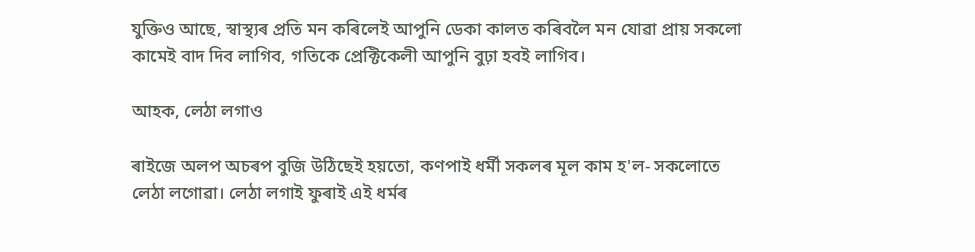যুক্তিও আছে, স্বাস্থ্যৰ প্ৰতি মন কৰিলেই আপুনি ডেকা কালত কৰিবলৈ মন যোৱা প্ৰায় সকলো কামেই বাদ দিব লাগিব, গতিকে প্ৰেক্টিকেলী আপুনি বুঢ়া হবই লাগিব।

আহক, লেঠা লগাও

ৰাইজে অলপ অচৰপ বুজি উঠিছেই হয়তো, কণপাই ধৰ্মী সকলৰ মূল কাম হ'ল- সকলোতে লেঠা লগোৱা। লেঠা লগাই ফুৰাই এই ধৰ্মৰ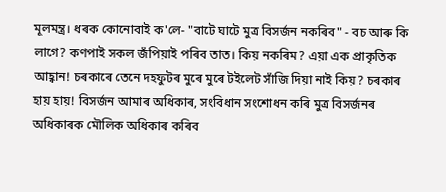মূলমন্ত্ৰ। ধৰক কোনোবাই ক'লে- "বাটে ঘাটে মুত্ৰ বিসৰ্জন নকৰিব" - বচ আৰু কি লাগে? কণপাই সকল জঁপিয়াই পৰিব তাত। কিয় নকৰিম? এয়া এক প্ৰাকৃতিক আহ্বান! চৰকাৰে তেনে দহফুটৰ মুৰে মুৰে টইলেট সাঁজি দিয়া নাই কিয়? চৰকাৰ হায় হায়! বিসৰ্জন আমাৰ অধিকাৰ, সংবিধান সংশোধন কৰি মুত্ৰ বিসৰ্জনৰ অধিকাৰক মৌলিক অধিকাৰ কৰিব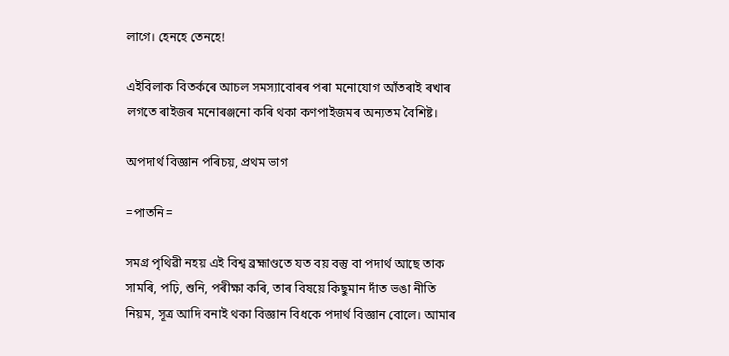লাগে। হেনহে তেনহে!

এইবিলাক বিতৰ্কৰে আচল সমস্যাবোৰৰ পৰা মনোযোগ আঁতৰাই ৰখাৰ লগতে ৰাইজৰ মনোৰঞ্জনো কৰি থকা কণপাইজমৰ অন্যতম বৈশিষ্ট।

অপদাৰ্থ বিজ্ঞান পৰিচয়, প্ৰথম ভাগ

=পাতনি=

সমগ্ৰ পৃথিৱী নহয় এই বিশ্ব ব্ৰহ্মাণ্ডতে যত বয় বস্তু বা পদাৰ্থ আছে তাক সামৰি, পঢ়ি, শুনি, পৰীক্ষা কৰি, তাৰ বিষয়ে কিছুমান দাঁত ভঙা নীতি নিয়ম, সূত্ৰ আদি বনাই থকা বিজ্ঞান বিধকে পদাৰ্থ বিজ্ঞান বোলে। আমাৰ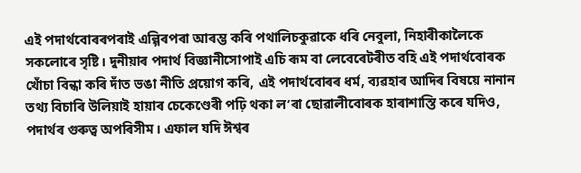এই পদাৰ্থবোৰৰপৰাই এল্গিৰপৰা আৰম্ভ কৰি পথালিচকুৱাকে ধৰি নেবুলা, নিহাৰীকালৈকে সকলোৰে সৃষ্টি। দুনীয়াৰ পদাৰ্থ বিজ্ঞানীসোপাই এচি ৰূম বা লেবেৰেটৰীত বহি এই পদাৰ্থবোৰক খোঁচা বিন্ধা কৰি দাঁত ভঙা নীতি প্ৰয়োগ কৰি, এই পদাৰ্থবোৰৰ ধৰ্ম, ব্যৱহাৰ আদিৰ বিষয়ে নানান তথ্য বিচাৰি উলিয়াই হায়াৰ চেকেণ্ডেৰী পঢ়ি থকা ল’ৰা ছোৱালীবোৰক হাৰাশাস্তি কৰে যদিও, পদাৰ্থৰ গুৰুত্ব অপৰিসীম। এফাল যদি ঈশ্বৰ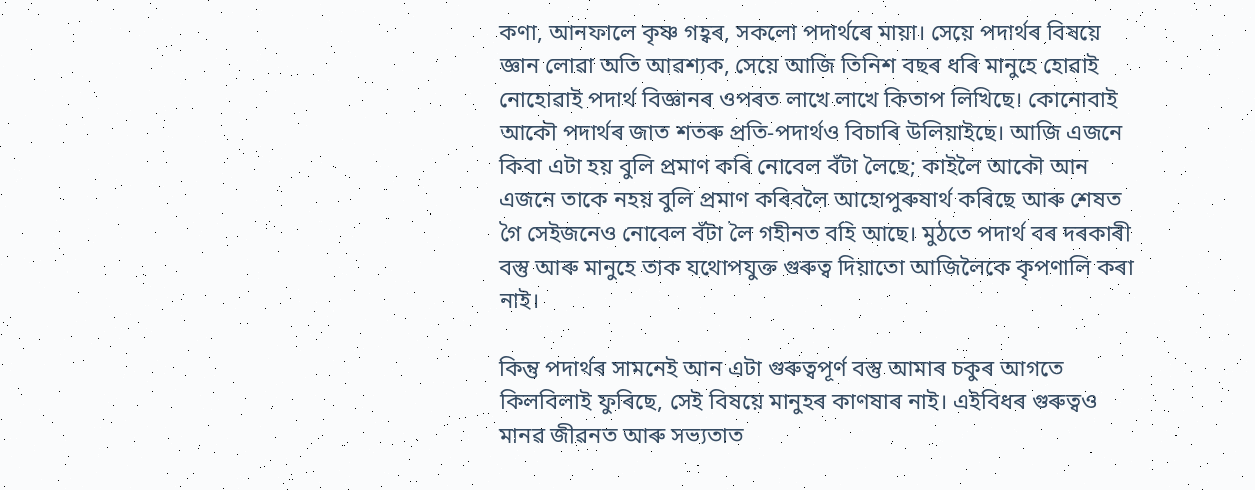কণা, আনফালে কৃষ্ণ গহ্বৰ, সকলো পদাৰ্থৰে মায়া। সেয়ে পদাৰ্থৰ বিষয়ে জ্ঞান লোৱা অতি আৱশ্যক, সেয়ে আজি তিনিশ বছৰ ধৰি মানুহে হোৱাই নোহোৱাই পদাৰ্থ বিজ্ঞানৰ ওপৰত লাখে লাখে কিতাপ লিখিছে। কোনোবাই আকৌ পদাৰ্থৰ জাত শতৰু প্ৰতি-পদাৰ্থও বিচাৰি উলিয়াইছে। আজি এজনে কিবা এটা হয় বুলি প্ৰমাণ কৰি নোবেল বঁটা লৈছে; কাইলৈ আকৌ আন এজনে তাকে নহয় বুলি প্ৰমাণ কৰিবলৈ আহোপুৰুষাৰ্থ কৰিছে আৰু শেষত গৈ সেইজনেও নোবেল বঁটা লৈ গহীনত বহি আছে। মুঠতে পদাৰ্থ বৰ দৰকাৰী বস্তু আৰু মানুহে তাক যথোপযুক্ত গুৰুত্ব দিয়াতো আজিলৈকে কৃপণালি কৰা নাই।

কিন্তু পদাৰ্থৰ সামনেই আন এটা গুৰুত্বপূৰ্ণ বস্তু আমাৰ চকুৰ আগতে কিলবিলাই ফুৰিছে, সেই বিষয়ে মানুহৰ কাণষাৰ নাই। এইবিধৰ গুৰুত্বও মানৱ জীৱনত আৰু সভ্যতাত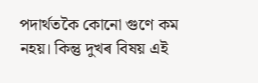পদাৰ্থতকৈ কোনো গুণে কম নহয়। কিন্তু দুখৰ বিষয় এই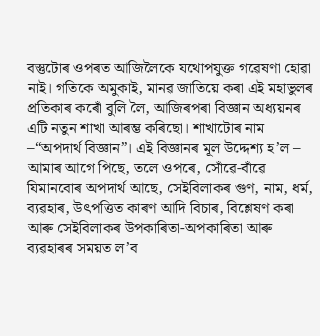বস্তুটোৰ ওপৰত আজিলৈকে যথোপযুক্ত গৱেষণা হোৱা নাই। গতিকে অমুকাই, মানৱ জাতিয়ে কৰা এই মহাভুলৰ প্ৰতিকাৰ কৰোঁ বুলি লৈ, আজিৰপৰা বিজ্ঞান অধ্যয়নৰ এটি নতুন শাখা আৰম্ভ কৰিছো। শাখাটোৰ নাম –“অপদাৰ্থ বিজ্ঞান”। এই বিজ্ঞানৰ মূল উদ্দেশ্য হ’ল – আমাৰ আগে পিছে, তলে ওপৰে, সোঁৱে-বাঁৱে যিমানবোৰ অপদাৰ্থ আছে, সেইবিলাকৰ গুণ, নাম, ধৰ্ম, ব্যৱহাৰ, উৎপত্তিত কাৰণ আদি বিচাৰ, বিশ্লেষণ কৰা আৰু সেইবিলাকৰ উপকাৰিতা-অপকাৰিতা আৰু ব্যৱহাৰৰ সময়ত ল’ব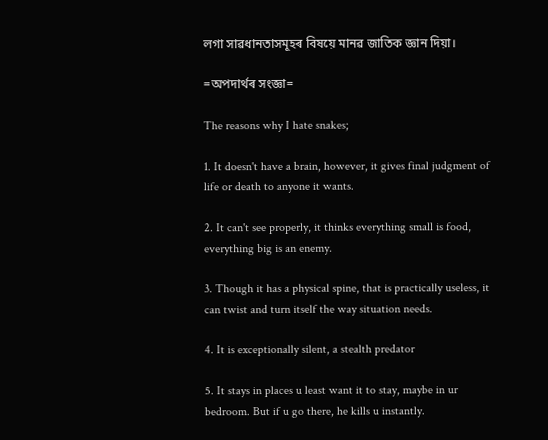লগা সাৱধানতাসমূহৰ বিষয়ে মানৱ জাতিক জ্ঞান দিয়া।

=অপদাৰ্থৰ সংজ্ঞা=

The reasons why I hate snakes;

1. It doesn't have a brain, however, it gives final judgment of life or death to anyone it wants.

2. It can't see properly, it thinks everything small is food, everything big is an enemy.

3. Though it has a physical spine, that is practically useless, it can twist and turn itself the way situation needs.

4. It is exceptionally silent, a stealth predator

5. It stays in places u least want it to stay, maybe in ur bedroom. But if u go there, he kills u instantly.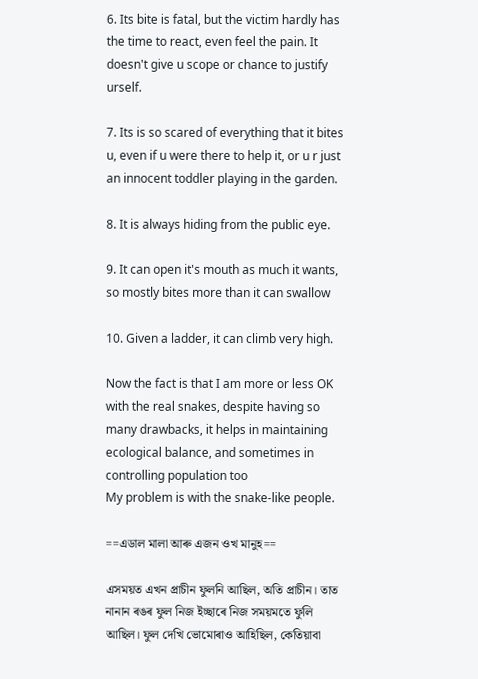6. Its bite is fatal, but the victim hardly has the time to react, even feel the pain. It doesn't give u scope or chance to justify urself.

7. Its is so scared of everything that it bites u, even if u were there to help it, or u r just an innocent toddler playing in the garden.

8. It is always hiding from the public eye.

9. It can open it's mouth as much it wants, so mostly bites more than it can swallow

10. Given a ladder, it can climb very high.

Now the fact is that I am more or less OK with the real snakes, despite having so many drawbacks, it helps in maintaining ecological balance, and sometimes in controlling population too
My problem is with the snake-like people.

==এডাল মালা আৰু এজন ওখ মানুহ==

এসময়ত এখন প্ৰাচীন ফুলনি আছিল, অতি প্ৰাচীন। তাত নানান ৰঙৰ ফুল নিজ ইচ্ছাৰে নিজ সময়মতে ফুলি আছিল। ফুল দেখি ভোমোৰাও আহিছিল, কেতিয়াবা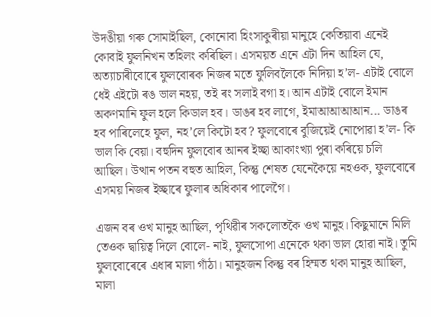উদঙীয়া গৰু সোমাইছিল, কোনোবা হিংসাকুৰীয়া মানুহে কেতিয়াবা এনেই কোবাই ফুলনিখন তহিলং কৰিছিল। এসময়ত এনে এটা দিন আহিল যে, অত্যাচাৰীবোৰে ফুলবোৰক নিজৰ মতে ফুলিবলৈকে নিদিয়া হ’ল- এটাই বোলে ধেই এইটো ৰঙ ভাল নহয়, তই ৰং সলাই বগা হ। আন এটাই বোলে ইমান অকণমানি ফুল হলে কিডাল হব। ডাঙৰ হব লাগে, ইমাআআআআন... ডাঙৰ হব পাৰিলেহে ফুল, নহ’লে কিটো হব? ফুলবোৰে বুজিয়েই নোপোৱা হ’ল- কি ভাল কি বেয়া। বহুদিন ফুলবোৰ আনৰ ইচ্ছা আকাংখ্যা পুৰা কৰিয়ে চলি আছিল। উত্থান পতন বহুত আহিল, কিন্তু শেষত যেনেকৈয়ে নহওক, ফুলবোৰে এসময় নিজৰ ইচ্ছাৰে ফুলাৰ অধিকাৰ পালেগৈ।

এজন বৰ ওখ মানুহ আছিল, পৃথিৱীৰ সকলোতকৈ ওখ মানুহ। কিছুমানে মিলি তেওক দ্বায়িত্ব দিলে বোলে- নাই, ফুলসোপা এনেকে থকা ভাল হোৱা নাই। তুমি ফুলবোৰেৰে এধাৰ মালা গাঁঠা। মানুহজন কিন্তু বৰ হিম্মত থকা মানুহ আছিল, মালা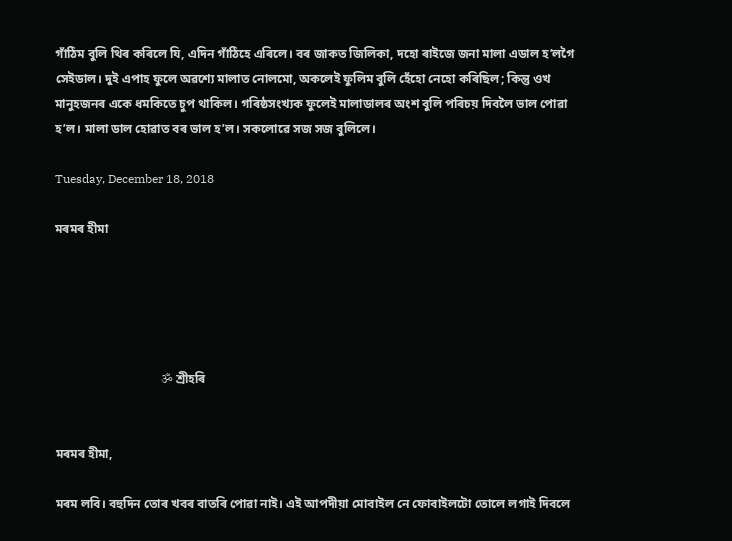গাঁঠিম বুলি থিৰ কৰিলে যি, এদিন গাঁঠিহে এৰিলে। বৰ জাকত জিলিকা, দহো ৰাইজে জনা মালা এডাল হ’লগৈ সেইডাল। দুই এপাহ ফুলে অৱশ্যে মালাত নোলমো, অকলেই ফুলিম বুলি হেঁহো নেহো কৰিছিল; কিন্তু ওখ মানুহজনৰ একে ধমকিতে চুপ থাকিল। গৰিষ্ঠসংখ্যক ফুলেই মালাডালৰ অংশ বুলি পৰিচয় দিবলৈ ভাল পোৱা হ’ল। মালা ডাল হোৱাত বৰ ভাল হ’ল। সকলোৱে সজ সজ বুলিলে।

Tuesday, December 18, 2018

মৰমৰ হীমা





                                        ॐ শ্ৰীহৰি


মৰমৰ হীমা,

মৰম লবি। বহুদিন তোৰ খবৰ বাতৰি পোৱা নাই। এই আপদীয়া মোবাইল নে ফোবাইলটো তোলে লগাই দিবলে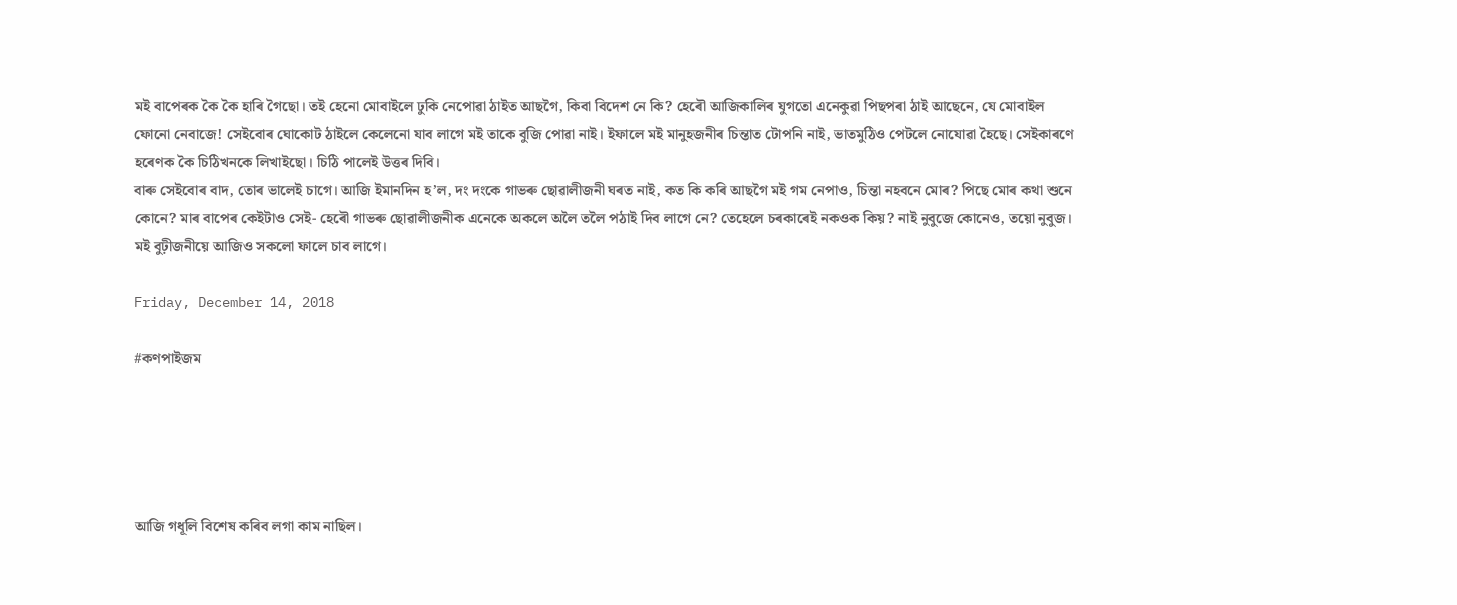মই বাপেৰক কৈ কৈ হাৰি গৈছো। তই হেনো মোবাইলে ঢুকি নেপোৱা ঠাইত আছগৈ, কিবা বিদেশ নে কি? হেৰৌ আজিকালিৰ যুগতো এনেকুৱা পিছপৰা ঠাই আছেনে, যে মোবাইল ফোনো নেবাজে! সেইবোৰ ঘোকোট ঠাইলে কেলেনো যাব লাগে মই তাকে বুজি পোৱা নাই। ইফালে মই মানুহজনীৰ চিন্তাত টোপনি নাই, ভাতমুঠিও পেটলে নোযোৱা হৈছে। সেইকাৰণে হৰেণক কৈ চিঠিখনকে লিখাইছো। চিঠি পালেই উত্তৰ দিবি।
বাৰু সেইবোৰ বাদ, তোৰ ভালেই চাগে। আজি ইমানদিন হ’ল, দং দংকে গাভৰু ছোৱালীজনী ঘৰত নাই, কত কি কৰি আছগৈ মই গম নেপাও, চিন্তা নহবনে মোৰ? পিছে মোৰ কথা শুনে কোনে? মাৰ বাপেৰ কেইটাও সেই- হেৰৌ গাভৰু ছোৱালীজনীক এনেকে অকলে অলৈ তলৈ পঠাই দিব লাগে নে? তেহেলে চৰকাৰেই নকওক কিয়? নাই নুবুজে কোনেও, তয়ো নুবুজ। মই বুঢ়ীজনীয়ে আজিও সকলো ফালে চাব লাগে।

Friday, December 14, 2018

#কণপাইজম





আজি গধূলি বিশেষ কৰিব লগা কাম নাছিল।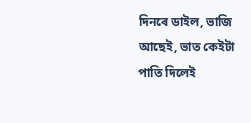দিনৰে ডাইল, ভাজি আছেই, ভাত কেইটা পাতি দিলেই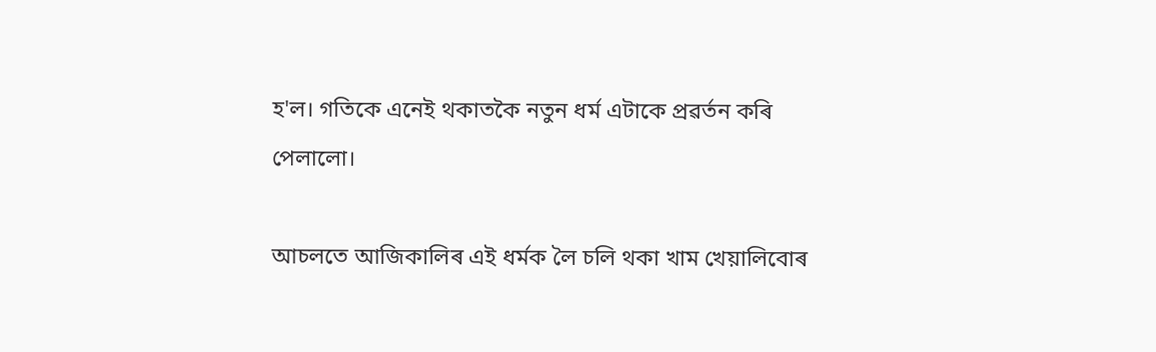হ'ল। গতিকে এনেই থকাতকৈ নতুন ধৰ্ম এটাকে প্ৰৱৰ্তন কৰি পেলালো।

আচলতে আজিকালিৰ এই ধৰ্মক লৈ চলি থকা খাম খেয়ালিবোৰ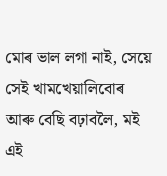মোৰ ভাল লগা নাই, সেয়ে সেই খামখেয়ালিবোৰ আৰু বেছি বঢ়াবলৈ, মই এই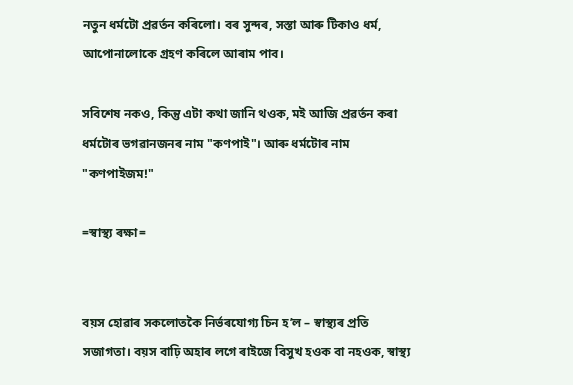নতুন ধৰ্মটো প্ৰৱৰ্তন কৰিলো। বৰ সুন্দৰ, সস্তা আৰু টিকাও ধৰ্ম, আপোনালোকে গ্ৰহণ কৰিলে আৰাম পাব।

সবিশেষ নকও, কিন্তু এটা কথা জানি থওক, মই আজি প্ৰৱৰ্তন কৰা ধৰ্মটোৰ ভগৱানজনৰ নাম "কণপাই"। আৰু ধৰ্মটোৰ নাম "কণপাইজম!"

=স্বাস্থ্য ৰক্ষা=


বয়স হোৱাৰ সকলোতকৈ নিৰ্ভৰযোগ্য চিন হ’ল – স্বাস্থ্যৰ প্ৰতি সজাগতা। বয়স বাঢ়ি অহাৰ লগে ৰাইজে বিসুখ হওক বা নহওক, স্বাস্থ্য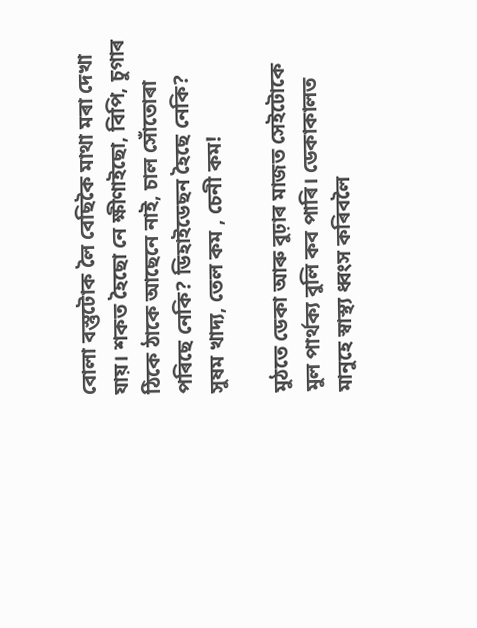বোলা বস্তুটোক লৈ বেছিকৈ মাথা মৰা দেখা যায়। শকত হৈছো নে ক্ষীণাইছো, বিপি, চুগাৰ ঠিকে ঠাকে আছেনে নাই, চাল সোঁতোৰা পৰিছে নেকি? ডিহাইডেছন হৈছে নেকি? সুষম খাদ্য, তেল কম , চেনী কম!

মুঠতে ডেকা আৰু বুঢ়াৰ মাজত সেইটোকে মুল পাৰ্থক্য বুলি কব পাৰি। ডেকাকালত মানুহে স্বাস্থ্য ধ্বংস কৰিবলৈ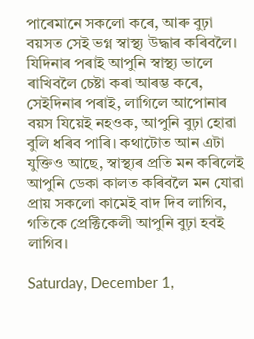পাৰেমানে সকলো কৰে, আৰু বুঢ়া বয়সত সেই ভগ্ন স্বাস্থ্য উদ্ধাৰ কৰিবলৈ। যিদিনাৰ পৰাই আপুনি স্বাস্থ্য ভালে ৰাখিবলৈ চেষ্টা কৰা আৰম্ভ কৰে, সেইদিনাৰ পৰাই, লাগিলে আপোনাৰ বয়স যিয়েই নহওক, আপুনি বুঢ়া হোৱা বুলি ধৰিব পাৰি। কথাটোত আন এটা যুক্তিও আছে, স্বাস্থ্যৰ প্ৰতি মন কৰিলেই আপুনি ডেকা কালত কৰিবলৈ মন যোৱা প্ৰায় সকলো কামেই বাদ দিব লাগিব, গতিকে প্ৰেক্টিকেলী আপুনি বুঢ়া হবই লাগিব।

Saturday, December 1,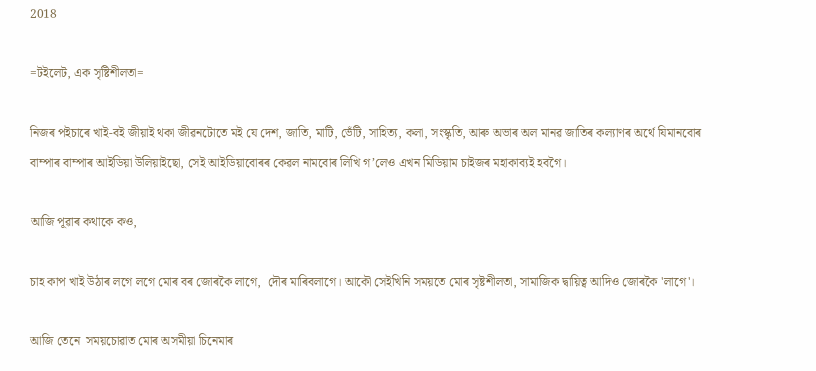2018

=টইলেট, এক সৃষ্টিশীলতা=

নিজৰ পইচাৰে খাই-বই জীয়াই থকা জীৱনটোতে মই যে দেশ, জাতি, মাটি, ভেঁটি, সাহিত্য, কলা, সংস্কৃতি, আৰু অভাৰ অল মানৱ জাতিৰ কল্যাণৰ অৰ্থে যিমানবোৰ বাম্পাৰ বাম্পাৰ আইডিয়া উলিয়াইছো, সেই আইডিয়াবোৰৰ কেৱল নামবোৰ লিখি গ’লেও এখন মিডিয়াম চাইজৰ মহাকাব্যই হবগৈ।

আজি পূৱাৰ কথাকে কও,

চাহ কাপ খাই উঠাৰ লগে লগে মোৰ বৰ জোৰকৈ লাগে,  দৌৰ মাৰিবলাগে। আকৌ সেইখিনি সময়তে মোৰ সৃষ্টশীলতা, সামাজিক দ্বায়িত্ব আদিও জোৰকৈ 'লাগে'।

আজি তেনে  সময়চোৱাত মোৰ অসমীয়া চিনেমাৰ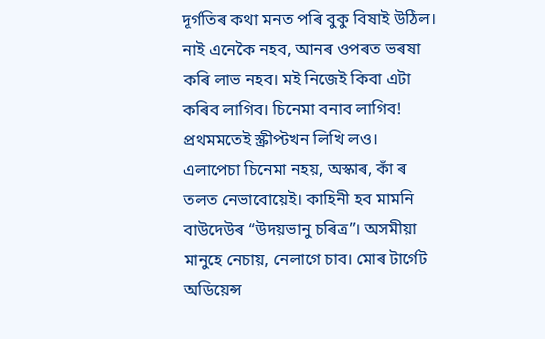দূৰ্গতিৰ কথা মনত পৰি বুকু বিষাই উঠিল। নাই এনেকৈ নহব, আনৰ ওপৰত ভৰষা কৰি লাভ নহব। মই নিজেই কিবা এটা কৰিব লাগিব। চিনেমা বনাব লাগিব! প্ৰথমমতেই স্ক্ৰীপ্টখন লিখি লও। এলাপেচা চিনেমা নহয়, অস্কাৰ, কাঁ ৰ তলত নেভাবোয়েই। কাহিনী হব মামনি বাউদেউৰ “উদয়ভানু চৰিত্ৰ”। অসমীয়া মানুহে নেচায়, নেলাগে চাব। মোৰ টাৰ্গেট অডিয়েন্স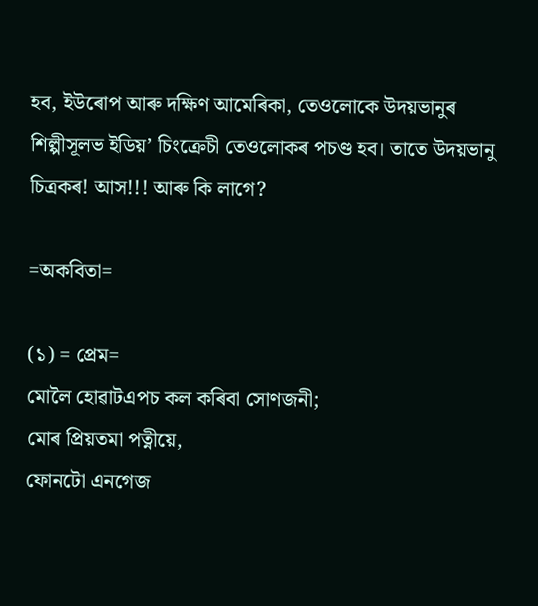হব, ইউৰোপ আৰু দক্ষিণ আমেৰিকা, তেওলোকে উদয়ভানুৰ শিল্পীসূলভ ইডিয়’ চিংক্ৰেচী তেওলোকৰ পচণ্ড হব। তাতে উদয়ভানু চিত্ৰকৰ! আস!!! আৰু কি লাগে?

=অকবিতা=

(১) = প্ৰেম=
মোলৈ হোৱাটএপচ কল কৰিবা সোণজনী;
মোৰ প্ৰিয়তমা পত্নীয়ে,
ফোনটো এনগেজ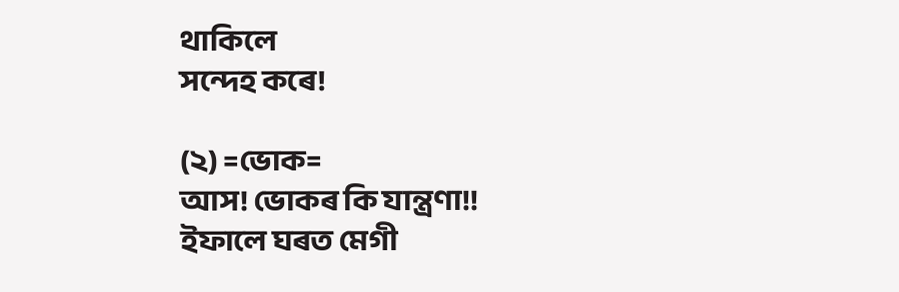থাকিলে
সন্দেহ কৰে!

(২) =ভোক=
আস! ভোকৰ কি যান্ত্ৰণা!!
ইফালে ঘৰত মেগী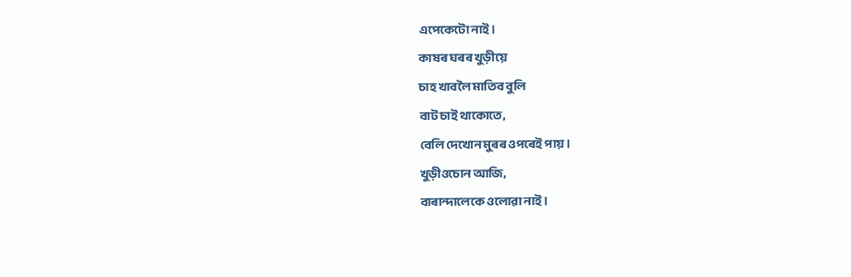এপেকেটো নাই।
কাষৰ ঘৰৰ খুড়ীয়ে
চাহ খাবলৈ মাতিব বুলি
বাট চাই থাকোতে,
বেলি দেখোন মুৰৰ ওপৰেই পায়।
খুড়ীওচোন আজি,
বাৰান্দালেকে ওলোৱা নাই।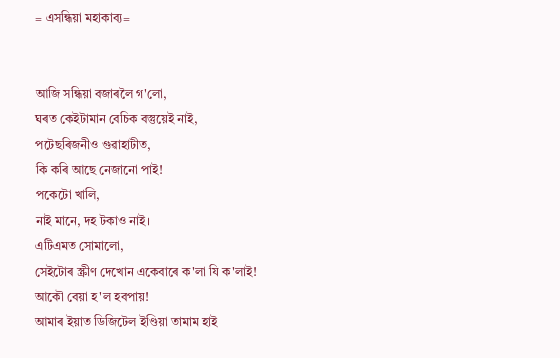= এসন্ধিয়া মহাকাব্য=


আজি সন্ধিয়া বজাৰলৈ গ'লো,
ঘৰত কেইটামান বেচিক বস্তুয়েই নাই,
পটেছৰিজনীও গুৱাহাটীত,
কি কৰি আছে নেজানো পাই!
পকেটো খালি,
নাই মানে, দহ টকাও নাই।
এটিএমত সোমালো,
সেইটোৰ স্ক্ৰীণ দেখোন একেবাৰে ক'লা যি ক'লাই!
আকৌ বেয়া হ'ল হবপায়!
আমাৰ ইয়াত ডিজিটেল ইণ্ডিয়া তামাম হাই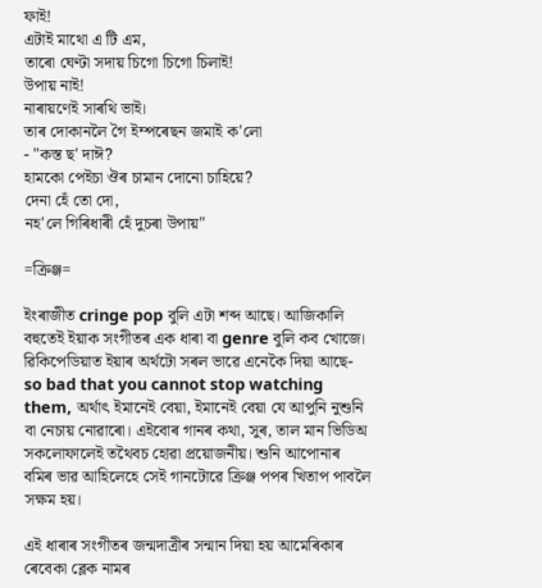ফাই!
এটাই মাথো এ টি এম,
তাৰো ঘেণ্টা সদায় চিগো চিগো চিলাই!
উপায় নাই!
নাৰায়ণেই সাৰথি ভাই।
তাৰ দোকানলৈ গৈ ইম্পৰেছন জমাই ক'লো
- "কস্ত ছ' দাঈ?
হামকো পেইচা ঔৰ চামান দোনো চাহিয়ে?
দেনা হেঁ তো দো,
নহ'লে গিৰিধাৰী হেঁ দুচৰা উপায়"

=ক্ৰিঞ্জ=

ইংৰাজীত cringe pop বুলি এটা শব্দ আছে। আজিকালি বহুতেই ইয়াক সংগীতৰ এক ধাৰা বা genre বুলি কব খোজে। ৱিকিপেডিয়াত ইয়াৰ অৰ্থটো সৰল ভাৱে এনেকৈ দিয়া আছে- so bad that you cannot stop watching them, অৰ্থাৎ ইমানেই বেয়া, ইমানেই বেয়া যে আপুনি নুশুনি বা নেচায় নোৱাৰো। এইবোৰ গানৰ কথা, সুৰ, তাল মান ভিডিঅ সকলোফালেই তথৈবচ হোৱা প্ৰয়োজনীয়। শুনি আপোনাৰ বমিৰ ভাৱ আহিলেহে সেই গানটোৱে ক্ৰিঞ্জ পপৰ খিতাপ পাবলৈ সক্ষম হয়।

এই ধাৰাৰ সংগীতৰ জন্মদাত্ৰীৰ সন্মান দিয়া হয় আমেৰিকাৰ ৰেবেকা ব্লেক নামৰ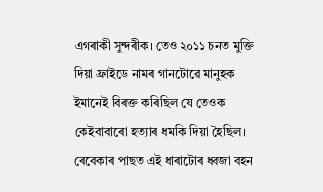এগৰাকী সুন্দৰীক। তেও ২০১১ চনত মুক্তি দিয়া ফ্ৰাইডে নামৰ গানটোৱে মানুহক ইমানেই বিৰক্ত কৰিছিল যে তেওক কেইবাবাৰো হত্যাৰ ধমকি দিয়া হৈছিল। ৰেবেকাৰ পাছত এই ধাৰাটোৰ ধ্বজা বহন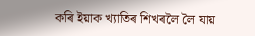কৰি ইয়াক খ্যাতিৰ শিখৰলৈ লৈ যায়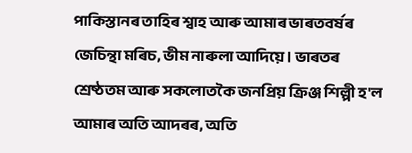পাকিস্তানৰ তাহিৰ শ্বাহ আৰু আমাৰ ভাৰতবৰ্ষৰ জেচিন্থা মৰিচ, ভীম নাৰুলা আদিয়ে। ভাৰতৰ শ্ৰে‍‍ষ্ঠতম আৰু সকলোতকৈ জনপ্ৰিয় ক্ৰিঞ্জ শিল্পী হ'ল আমাৰ অতি আদৰৰ, অতি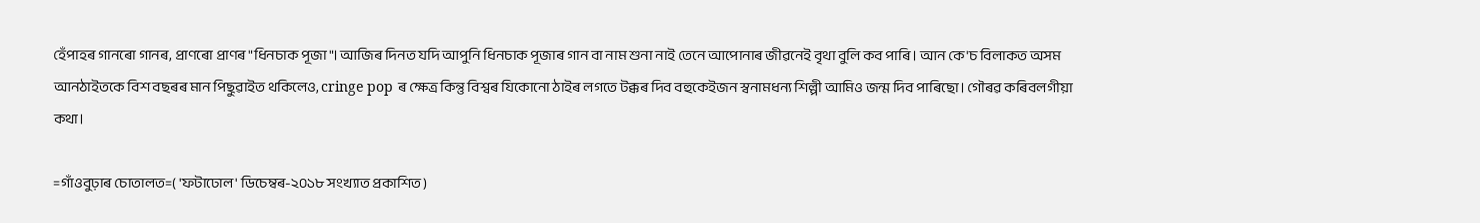হেঁপাহৰ গানৰো গানৰ, প্ৰাণৰো প্ৰাণৰ "ধিনচাক পূজা"। আজিৰ দিনত যদি আপুনি ধিনচাক পূজাৰ গান বা নাম শুনা নাই তেনে আপোনাৰ জীৱনেই বৃথা বুলি কব পাৰি। আন কে'চ বিলাকত অসম আনঠাইতকে বিশ বছৰৰ মান পিছুৱাইত থকিলেও, cringe pop ৰ ক্ষেত্ৰ কিন্তু বিশ্বৰ যিকোনো ঠাইৰ লগতে টক্কৰ দিব বহুকেইজন স্বনামধন্য শিল্পী আমিও জন্ম দিব পাৰিছো। গৌৰৱ কৰিবলগীয়া কথা।

=গাঁওবুঢ়াৰ চোতালত=( 'ফটাঢোল' ডিচেম্বৰ-২০১৮ সংখ্যাত প্ৰকাশিত)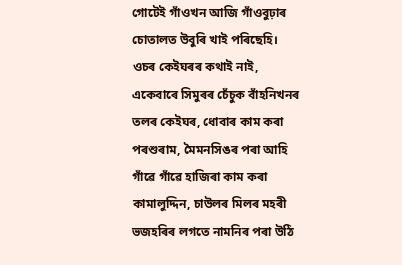গোটেই গাঁওখন আজি গাঁওবুঢ়াৰ চোতালত উবুৰি খাই পৰিছেহি। ওচৰ কেইঘৰৰ কথাই নাই, একেবাৰে সিমুৰৰ চেঁচুক বাঁহনিখনৰ তলৰ কেইঘৰ, ধোবাৰ কাম কৰা পৰশুৰাম, মৈমনসিঙৰ পৰা আহি গাঁৱে গাঁৱে হাজিৰা কাম কৰা কামালুদ্দিন, চাউলৰ মিলৰ মহৰী ভজহৰিৰ লগতে নামনিৰ পৰা উঠি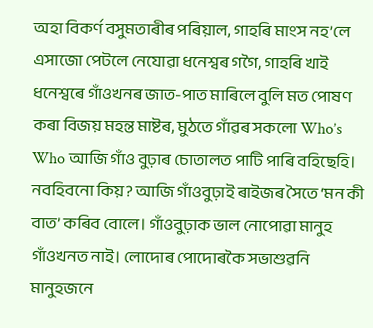অহা বিকৰ্ণ বসুমতাৰীৰ পৰিয়াল, গাহৰি মাংস নহ’লে এসাজো পেটলে নেযোৱা ধনেশ্বৰ গগৈ, গাহৰি খাই ধনেশ্বৰে গাঁওখনৰ জাত-পাত মাৰিলে বুলি মত পোষণ কৰা বিজয় মহন্ত মাষ্টৰ, মুঠতে গাঁৱৰ সকলো Who’s Who আজি গাঁও বুঢ়াৰ চোতালত পাটি পাৰি বহিছেহি। নবহিবনো কিয়? আজি গাঁওবুঢ়াই ৰাইজৰ সৈতে ‘মন কী বাত’ কৰিব বোলে। গাঁওবুঢ়াক ভাল নোপোৱা মানুহ গাঁওখনত নাই। লোদোৰ পোদোৰকৈ সভাশুৱনি মানুহজনে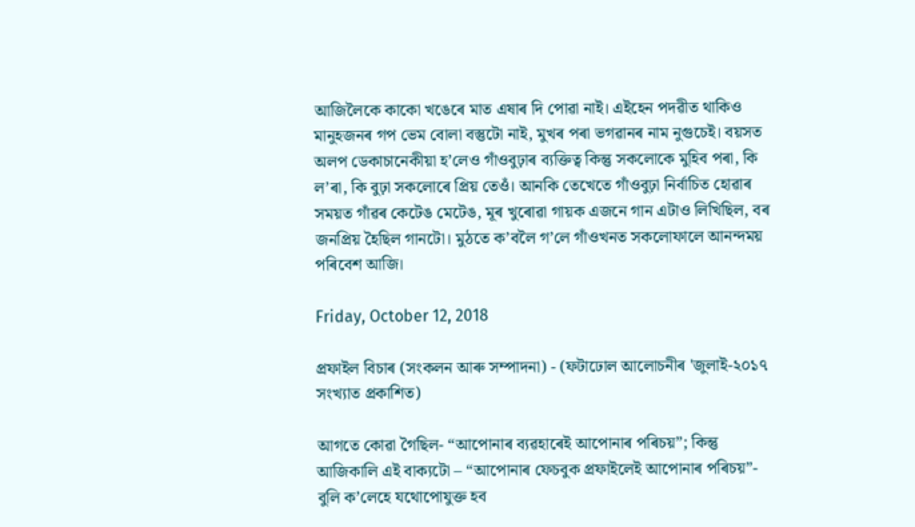আজিলৈকে কাকো খঙেৰে মাত এষাৰ দি পোৱা নাই। এইহেন পদৱীত থাকিও মানুহজনৰ গপ ভেম বোলা বস্তুটো নাই, মুখৰ পৰা ভগৱানৰ নাম নুগুচেই। বয়সত অলপ ডেকাচানেকীয়া হ’লেও গাঁওবুঢ়াৰ ব্যক্তিত্ব কিন্তু সকলোকে মুহিব পৰা, কি ল’ৰা, কি বুঢ়া সকলোৰে প্ৰিয় তেওঁ। আনকি তেখেতে গাঁওবুঢ়া নিৰ্বাচিত হোৱাৰ সময়ত গাঁৱৰ কেটেঙ মেটেঙ, মূৰ খুৰোৱা গায়ক এজনে গান এটাও লিখিছিল, বৰ জনপ্ৰিয় হৈছিল গানটো। মুঠতে ক’বলৈ গ’লে গাঁওখনত সকলোফালে আনন্দময় পৰিবেশ আজি।

Friday, October 12, 2018

প্ৰফাইল বিচাৰ (সংকলন আৰু সম্পাদনা) - (ফটাঢোল আলোচনীৰ 'জুলাই-২০১৭ সংখ্যাত প্ৰকাশিত)

আগতে কোৱা গৈছিল- “আপোনাৰ ব্যৱহাৰেই আপোনাৰ পৰিচয়”; কিন্তু আজিকালি এই বাক্যটো – “আপোনাৰ ফেচবুক প্ৰফাইলেই আপোনাৰ পৰিচয়”- বুলি ক’লেহে যথোপোযুক্ত হব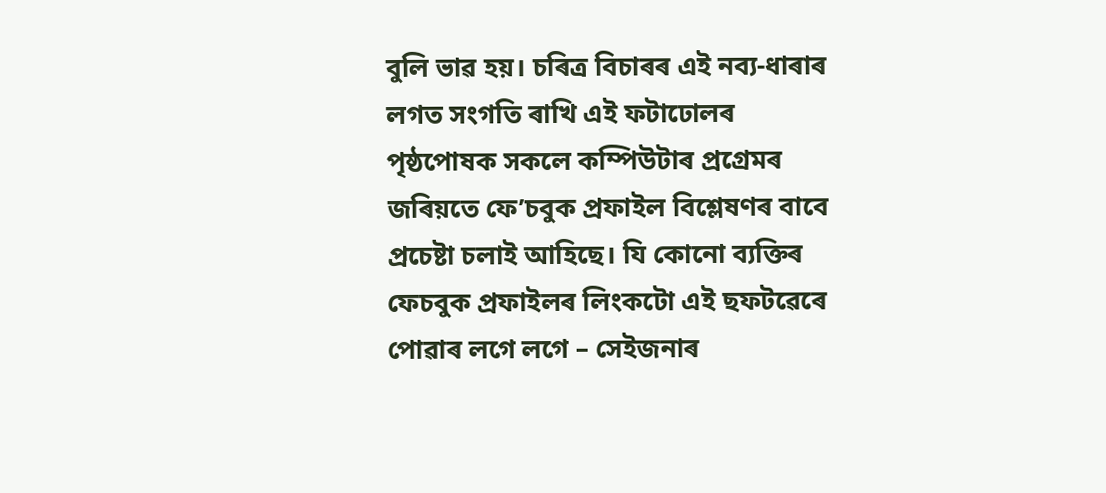বুলি ভাৱ হয়। চৰিত্ৰ বিচাৰৰ এই নব্য-ধাৰাৰ লগত সংগতি ৰাখি এই ফটাঢোলৰ পৃষ্ঠপোষক সকলে কম্পিউটাৰ প্ৰগ্ৰেমৰ জৰিয়তে ফে’চবুক প্ৰফাইল বিশ্লেষণৰ বাবে প্ৰচেষ্টা চলাই আহিছে। যি কোনো ব্যক্তিৰ ফেচবুক প্ৰফাইলৰ লিংকটো এই ছফটৱেৰে পোৱাৰ লগে লগে – সেইজনাৰ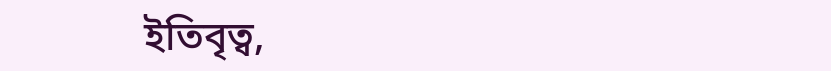ইতিবৃত্ব,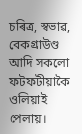চৰিত্ৰ, স্বভাৱ, বেকগ্ৰাউণ্ড আদি সকলো ফটফটীয়াকৈ ওলিয়াই পেলায়।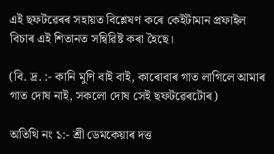এই ছফটৱেৰৰ সহায়ত বিশ্লেষণ কৰে কেইটামান প্ৰফাইল বিচাৰ এই শিতানত সন্বিৱিষ্ট কৰা হৈছে।

(বি. দ্ৰ. :- কানি মুণি বাই বাই, কাৰোবাৰ গাত লাগিলে আমাৰ গাত দোষ নাই, সকলো দোষ সেই ছফটৱেৰটোৰ)

অতিথি নং ১:- শ্ৰী ডেমকেয়াৰ দত্ত